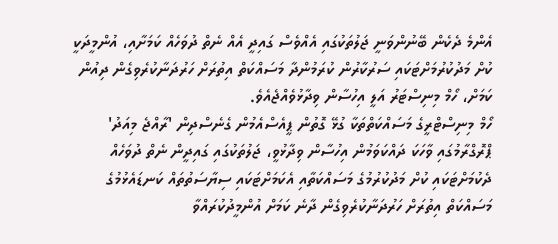އެންމެ ދެކެން ބޭނުންވަނީ ޖަލުތަކުގައި އެއްވެސް ގައިދީ އެއް ނެތް ދުވަހެއް ކަމަށާއި، އުންމީދަކީ ކުށް މަދުކުރުމަށްޓަކައި ސަރުކާރުން ކުރަމުންދާ މަސައްކަތް އިތުރަށް ހަރުދަނާކުރެވިގެން ދިއުން ކަމަށް، ހޯމް މިނިސްޓަރު އަލީ އިހުސާން ވިދާޅުވެއްޖެއެވެ.
ހޯމް މިނިސްޓްރީގެ މަސައްކަތްތަކާ ގުޅޭ ގޮތުން ޕީއެސްއެމުން ގެނެސްދިން 'ރާއްޖެ މިއަދު' ޕްރޮގްރާމުގައި ވާހަކަ ދައްކަވަމުން އިހުސާން ވިދާޅުވީ، ޖަލުތަކުގައި ގައިދީން ނެތް ދުވަހެއް ދެކުމަށްޓަކައި ކުށް މަދުކުރުމުގެ މަސައްކަތާއި އެކަމަށްޓަކައި ސިޔާސަތުތައް ކަނޑައެޅުމުގެ މަސައްކަތް އިތުރަށް ހަރުދަނާކުރެވިގެން ދާނެ ކަމަށް އުންމީދުކުރައްވާ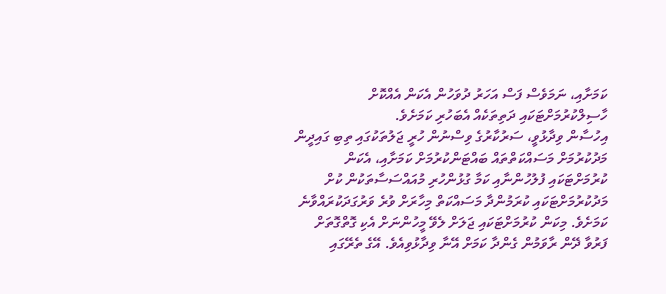ކަމަށާއި، ނަމަވެސް ފަސް އަހަރު ދުވަހުން އެކަން އެއްކޮށް ހާސިލްކުރުމަށްޓަކައި ދަތިތަކެއް އެބަހުރި ކަމަށެވެ.
އިހުސާން ވިދާޅުވީ، ސަރުކާރުގެ ވިސްނުން ހުރީ ޖަލުތަކުގައި ތިބި ގައިދީން މަދުކުރުމަށް މަސައްކަތްތައް ބައްޓަންކުރުމަށް ކަމަށާއި، އެކަން ކުރުމަށްޓަކައި ފުލުހުންނާއި ކަމާ ގުޅުންހުރި މުއައްސަސާތަކުން ކުށް މަދުކުރުމަށްޓަކައި ކުރަމުންދާ މަސައްކަތް މިހާރަށް ވުރެ ވަރުގަދަކުރައްވާނެ ކަމަށެވެ. މިކަން ކުރުމަށްޓަކައި ޖަލަށް ލެވޭ މީހުންނަށް އެކި ގޮތްގޮތަށް ފަރުވާ ދޭން ރާވަމުން ގެންދާ ކަމަށް އޭނާ ވިދާޅުވިއެވެ. އޭގެ ތެރޭގައި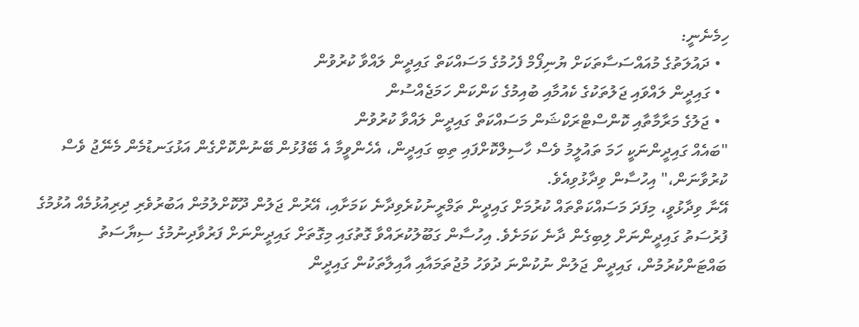ހިމެނެނީ:
  • ދައުލަތުގެ މުއައްސަސާތަކަށް ޔުނިފޯމް ފެހުމުގެ މަސައްކަތް ގައިދީން ލައްވާ ކުރުވުން
  • ގައިދީން ލައްވައި ޖަލުތަކުގެ ކެއުމާއި ބުއިމުގެ ކަންކަން ހަމަޖެއްސުން
  • ޖަލުގެ މަރާމާތާއި ކޮންސްޓްރަކްޝަން މަސައްކަތް ގައިދީން ލައްވާ ކުރުވުން
"ބައެއް ގައިދީންނަކީ ހަމަ ތައުލީމު ވެސް ހާސިލްކޮށްފައި ތިބި ގައިދީން، އެހެންވީމާ އެ ބޭފުޅުން ބޭނުންކޮށްގެން އަޅުގަނޑުމެން މެނޭޖު ވެސް ކުރުވާނަން،" އިހުސާން ވިދާޅުވިއެވެ.
އޭނާ ވިދާޅުވީ، މިފަދަ މަސައްކަތްތައް ކުރުމަށް ގައިދީން ތަމްރީނުކުރެވިދާނެ ކަމަށާއި، އޭރުން ޖަލުން ދޫކޮށްލުމުން އަބުރުވެރި ދިރިއުޅުމެއް އުޅުމުގެ ފުރުސަތު ގައިދީންނަށް ލިބިގެން ދާނެ ކަމަށެވެ. އިހުސާން ގަބޫލުކުރައްވާ ގޮތުގައި މިގޮތަށް ގައިދީންނަށް ފަރުވާދިނުމުގެ ސިޔާސަތު ބައްޓަންކުރުމުން، ގައިދީން ޖަލުން ނުކުންނަ ދުވަހު މުޖުތަމައާއި އާއިލާތަކުން ގައިދީން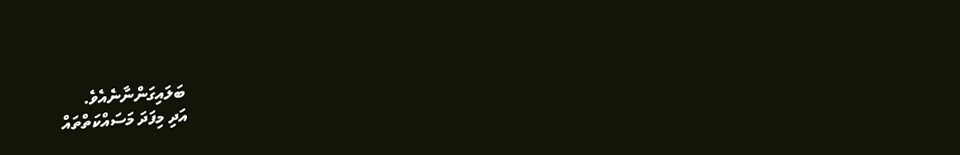ބަލައިގަންނާނެއެވެ.
އަދި މިފަދަ މަސައްކަތްތައް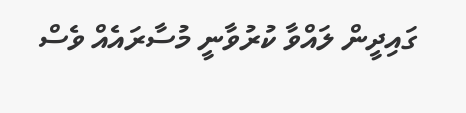ގައިދީން ލައްވާ ކުރުވާނީ މުސާރައެއް ވެސް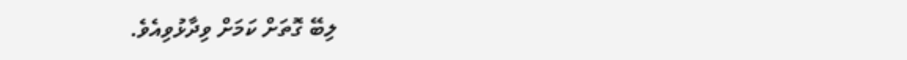ލިބޭ ގޮތަށް ކަމަށް ވިދާޅުވިއެވެ.